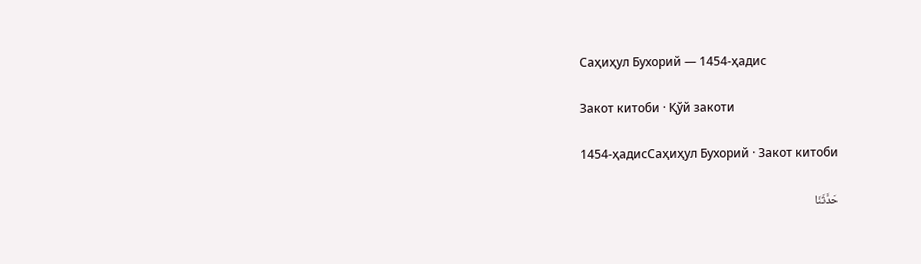Саҳиҳул Бухорий — 1454-ҳадис

Закот китоби · Қўй закоти

1454-ҳадисСаҳиҳул Бухорий · Закот китоби

حَدَّثَنَا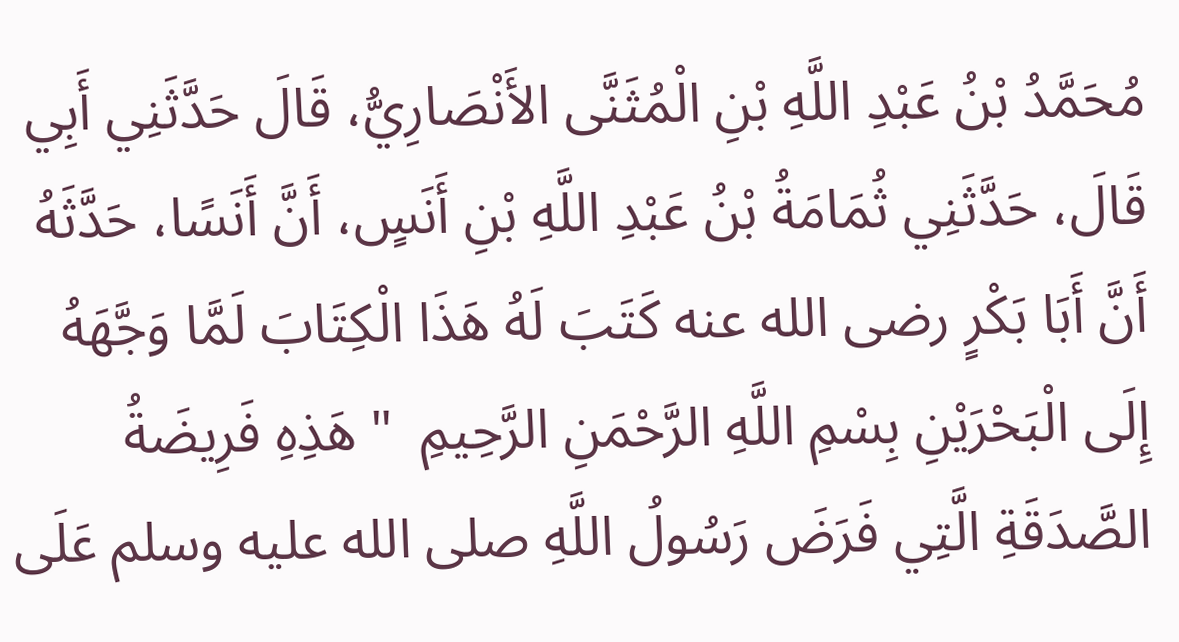مُحَمَّدُ بْنُ عَبْدِ اللَّهِ بْنِ الْمُثَنَّى الأَنْصَارِيُّ، قَالَ حَدَّثَنِي أَبِي قَالَ، حَدَّثَنِي ثُمَامَةُ بْنُ عَبْدِ اللَّهِ بْنِ أَنَسٍ، أَنَّ أَنَسًا، حَدَّثَهُ أَنَّ أَبَا بَكْرٍ رضى الله عنه كَتَبَ لَهُ هَذَا الْكِتَابَ لَمَّا وَجَّهَهُ إِلَى الْبَحْرَيْنِ بِسْمِ اللَّهِ الرَّحْمَنِ الرَّحِيمِ  " هَذِهِ فَرِيضَةُ الصَّدَقَةِ الَّتِي فَرَضَ رَسُولُ اللَّهِ صلى الله عليه وسلم عَلَى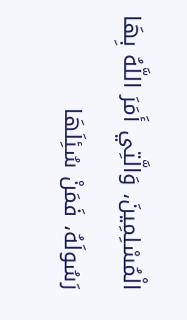الْمُسْلِمِينَ، وَالَّتِي أَمَرَ اللَّهُ بِهَا رَسُولَهُ، فَمَنْ سُئِلَهَا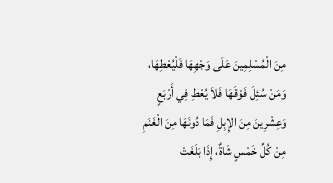مِنَ الْمُسْلِمِينَ عَلَى وَجْهِهَا فَلْيُعْطِهَا، وَمَنْ سُئِلَ فَوْقَهَا فَلاَ يُعْطِ فِي أَرْبَعٍ وَعِشْرِينَ مِنَ الإِبِلِ فَمَا دُونَهَا مِنَ الْغَنَمِ مِنْ كُلِّ خَمْسٍ شَاةٌ، إِذَا بَلَغَتْ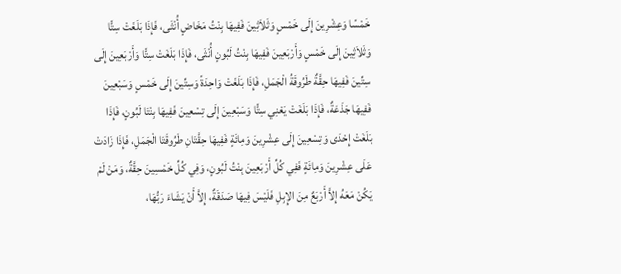خَمْسًا وَعِشْرِينَ إِلَى خَمْسٍ وَثَلاَثِينَ فَفِيهَا بِنْتُ مَخَاضٍ أُنْثَى، فَإِذَا بَلَغَتْ سِتًّا وَثَلاَثِينَ إِلَى خَمْسٍ وَأَرْبَعِينَ فَفِيهَا بِنْتُ لَبُونٍ أُنْثَى، فَإِذَا بَلَغَتْ سِتًّا وَأَرْبَعِينَ إِلَى سِتِّينَ فَفِيهَا حِقَّةٌ طَرُوقَةُ الْجَمَلِ، فَإِذَا بَلَغَتْ وَاحِدَةً وَسِتِّينَ إِلَى خَمْسٍ وَسَبْعِينَ فَفِيهَا جَذَعَةٌ، فَإِذَا بَلَغَتْ يَعْنِي سِتًّا وَسَبْعِينَ إِلَى تِسْعِينَ فَفِيهَا بِنْتَا لَبُونٍ، فَإِذَا بَلَغَتْ إِحْدَى وَتِسْعِينَ إِلَى عِشْرِينَ وَمِائَةٍ فَفِيهَا حِقَّتَانِ طَرُوقَتَا الْجَمَلِ، فَإِذَا زَادَتْ عَلَى عِشْرِينَ وَمِائَةٍ فَفِي كُلِّ أَرْبَعِينَ بِنْتُ لَبُونٍ، وَفِي كُلِّ خَمْسِينَ حِقَّةٌ، وَمَنْ لَمْ يَكُنْ مَعَهُ إِلاَّ أَرْبَعٌ مِنَ الإِبِلِ فَلَيْسَ فِيهَا صَدَقَةٌ، إِلاَّ أَنْ يَشَاءَ رَبُّهَا،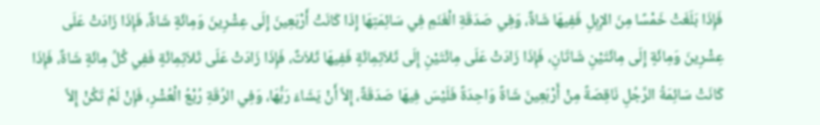فَإِذَا بَلَغَتْ خَمْسًا مِنَ الإِبِلِ فَفِيهَا شَاةٌ، وَفِي صَدَقَةِ الْغَنَمِ فِي سَائِمَتِهَا إِذَا كَانَتْ أَرْبَعِينَ إِلَى عِشْرِينَ وَمِائَةٍ شَاةٌ، فَإِذَا زَادَتْ عَلَى عِشْرِينَ وَمِائَةٍ إِلَى مِائَتَيْنِ شَاتَانِ، فَإِذَا زَادَتْ عَلَى مِائَتَيْنِ إِلَى ثَلاَثِمِائَةٍ فَفِيهَا ثَلاَثٌ، فَإِذَا زَادَتْ عَلَى ثَلاَثِمِائَةٍ فَفِي كُلِّ مِائَةٍ شَاةٌ، فَإِذَا كَانَتْ سَائِمَةُ الرَّجُلِ نَاقِصَةً مِنْ أَرْبَعِينَ شَاةً وَاحِدَةً فَلَيْسَ فِيهَا صَدَقَةٌ، إِلاَّ أَنْ يَشَاءَ رَبُّهَا، وَفِي الرِّقَةِ رُبْعُ الْعُشْرِ، فَإِنْ لَمْ تَكُنْ إِلاَّ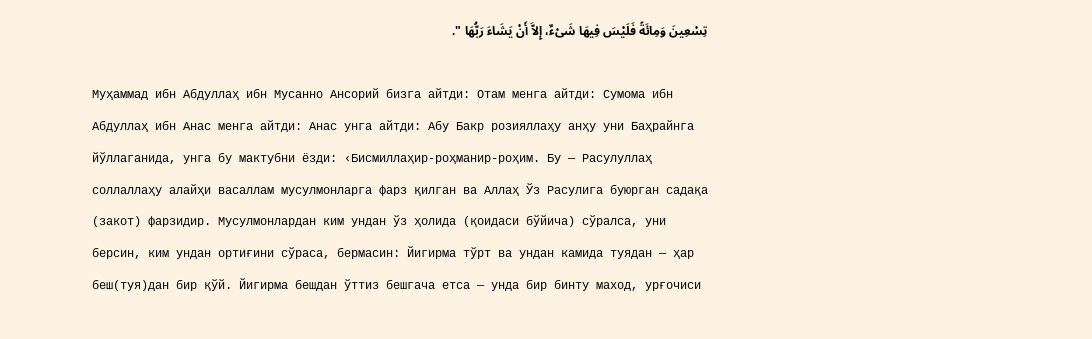تِسْعِينَ وَمِائَةً فَلَيْسَ فِيهَا شَىْءٌ، إِلاَّ أَنْ يَشَاءَ رَبُّهَا ".

Муҳаммад ибн Абдуллаҳ ибн Мусанно Ансорий бизга айтди: Отам менга айтди: Сумома ибн Абдуллаҳ ибн Анас менга айтди: Анас унга айтди: Абу Бакр розияллаҳу анҳу уни Баҳрайнга йўллаганида, унга бу мактубни ёзди: ‹Бисмиллаҳир-роҳманир-роҳим. Бу — Расулуллаҳ соллаллаҳу алайҳи васаллам мусулмонларга фарз қилган ва Аллаҳ Ўз Расулига буюрган садақа (закот) фарзидир. Мусулмонлардан ким ундан ўз ҳолида (қоидаси бўйича) сўралса, уни берсин, ким ундан ортиғини сўраса, бермасин: Йигирма тўрт ва ундан камида туядан — ҳар беш(туя)дан бир қўй. Йигирма бешдан ўттиз бешгача етса — унда бир бинту маход, урғочиси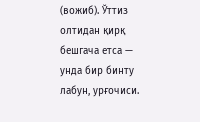(вожиб). Ўттиз олтидан қирқ бешгача етса — унда бир бинту лабун, урғочиси.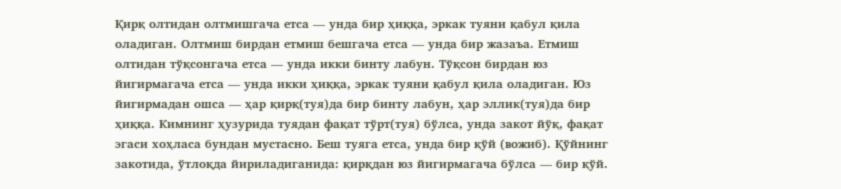Қирқ олтидан олтмишгача етса — унда бир ҳиққа, эркак туяни қабул қила оладиган. Олтмиш бирдан етмиш бешгача етса — унда бир жазаъа. Етмиш олтидан тўқсонгача етса — унда икки бинту лабун. Тўқсон бирдан юз йигирмагача етса — унда икки ҳиққа, эркак туяни қабул қила оладиган. Юз йигирмадан ошса — ҳар қирқ(туя)да бир бинту лабун, ҳар эллик(туя)да бир ҳиққа. Кимнинг ҳузурида туядан фақат тўрт(туя) бўлса, унда закот йўқ, фақат эгаси хоҳласа бундан мустасно. Беш туяга етса, унда бир қўй (вожиб). Қўйнинг закотида, ўтлоқда йириладиганида: қирқдан юз йигирмагача бўлса — бир қўй.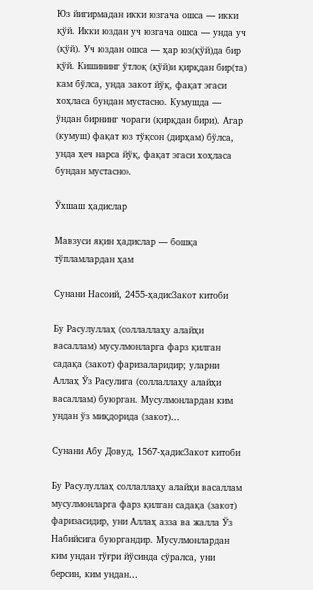Юз йигирмадан икки юзгача ошса — икки қўй. Икки юздан уч юзгача ошса — унда уч (қўй). Уч юздан ошса — ҳар юз(қўй)да бир қўй. Кишининг ўтлоқ (қўй)и қирқдан бир(та) кам бўлса, унда закот йўқ, фақат эгаси хоҳласа бундан мустасно. Кумушда — ўндан бирнинг чораги (қирқдан бири). Агар (кумуш) фақат юз тўқсон (дирҳам) бўлса, унда ҳеч нарса йўқ, фақат эгаси хоҳласа бундан мустасно›.

Ўхшаш ҳадислар

Мавзуси яқин ҳадислар — бошқа тўпламлардан ҳам

Сунани Насоий, 2455-ҳадисЗакот китоби

Бу Расулуллаҳ (соллаллаҳу алайҳи васаллам) мусулмонларга фарз қилган садақа (закот) фаризаларидир; уларни Аллаҳ Ўз Расулига (соллаллаҳу алайҳи васаллам) буюрган. Мусулмонлардан ким ундан ўз миқдорида (закот)…

Сунани Абу Довуд, 1567-ҳадисЗакот китоби

Бу Расулуллаҳ соллаллаҳу алайҳи васаллам мусулмонларга фарз қилган садақа (закот) фаризасидир, уни Аллаҳ азза ва жалла Ўз Набийсига буюргандир. Мусулмонлардан ким ундан тўғри йўсинда сўралса, уни берсин, ким ундан…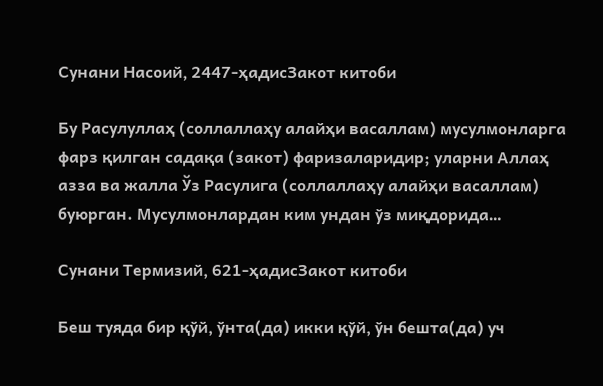Сунани Насоий, 2447-ҳадисЗакот китоби

Бу Расулуллаҳ (соллаллаҳу алайҳи васаллам) мусулмонларга фарз қилган садақа (закот) фаризаларидир; уларни Аллаҳ азза ва жалла Ўз Расулига (соллаллаҳу алайҳи васаллам) буюрган. Мусулмонлардан ким ундан ўз миқдорида…

Сунани Термизий, 621-ҳадисЗакот китоби

Беш туяда бир қўй, ўнта(да) икки қўй, ўн бешта(да) уч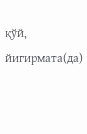қўй, йигирмата(да)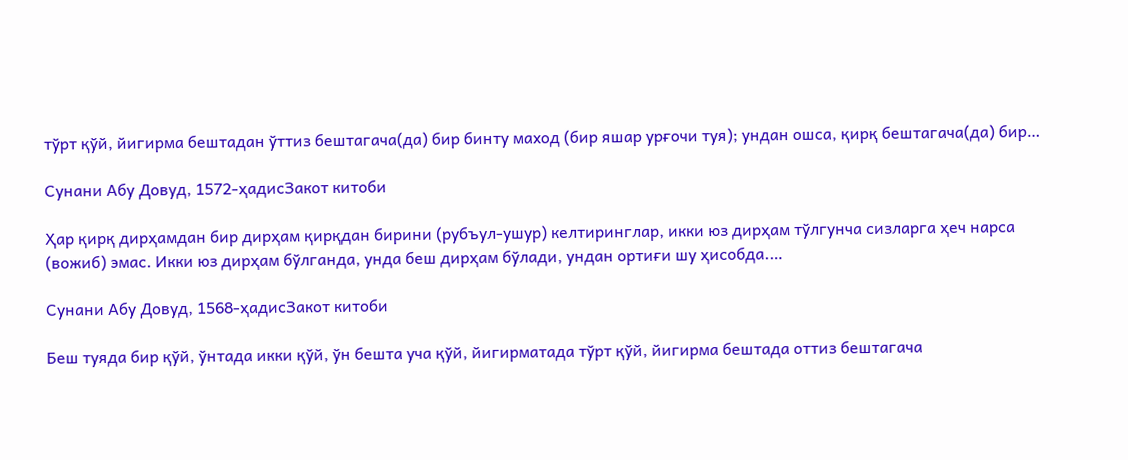тўрт қўй, йигирма бештадан ўттиз бештагача(да) бир бинту маход (бир яшар урғочи туя); ундан ошса, қирқ бештагача(да) бир…

Сунани Абу Довуд, 1572-ҳадисЗакот китоби

Ҳар қирқ дирҳамдан бир дирҳам қирқдан бирини (рубъул-ушур) келтиринглар, икки юз дирҳам тўлгунча сизларга ҳеч нарса (вожиб) эмас. Икки юз дирҳам бўлганда, унда беш дирҳам бўлади, ундан ортиғи шу ҳисобда.…

Сунани Абу Довуд, 1568-ҳадисЗакот китоби

Беш туяда бир қўй, ўнтада икки қўй, ўн бешта уча қўй, йигирматада тўрт қўй, йигирма бештада оттиз бештагача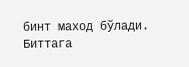бинт маход бўлади. Биттага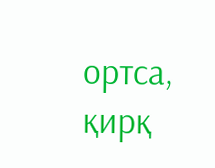ортса, қирқ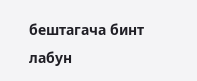бештагача бинт лабун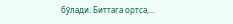бўлади. Биттага ортса,…